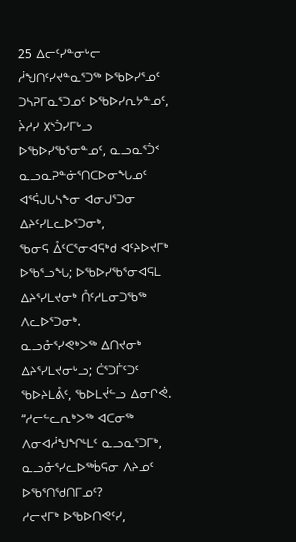25 ᐃᓕᑦᓯᓐᓂᒡᓕ ᓲᖑᑎᑦᓯᔪᓐᓇᕐᑐᖅ ᐅᖃᐅᓯᕐᓄᑦ ᑐᓴᕈᒥᓇᕐᑐᓄᑦ ᐅᖃᐅᓯᕆᔭᓐᓄᑦ, ᔩᓱᓯ ᙭ᔅᑑᓯᒥᒡᓗ ᐅᖃᐅᓯᖃᕐᓂᓐᓄᑦ, ᓇᓗᓇᕐᑑᑉ ᓇᓗᓇᕈᓐᓃᕐᑎᑕᐅᓂᖓᓄᑦ ᐊᕐᕌᒍᒐᓴᖕᓂ ᐊᓂᒍᕐᑐᓂ ᐃᔨᑦᓯᒪᓚᐅᕐᑐᓂᒃ,
ᖃᓂᕋ ᐂᑦᑕᕐᓂᐊᕋᒃᑯ ᐊᑦᔨᐅᔪᒥᒃ ᐅᖃᕐᓗᖓ; ᐅᖃᐅᓯᖃᕐᓂᐊᕋᒪ ᐃᔨᕐᓯᒪᔪᓂᒃ ᑍᑦᓱᒪᓂᑐᖃᖅ ᐱᓚᐅᕐᑐᓂᒃ.
ᓇᓗᓁᕐᓯᕙᒃᐳᖅ ᐃᑎᔪᓂᒃ ᐃᔨᕐᓯᒪᔪᓂᒡᓗ; ᑖᕐᑐᒦᑦᑐᑦ ᖃᐅᔨᒪᕔᑦ, ᖃᐅᒪᔫᓪᓗ ᐃᓂᒋᕚ.
“ᓱᓕᓪᓚᕆᒃᐳᖅ ᐊᑕᓂᖅ ᐱᓂᐊᓲᖑᖏᒻᒪᑦ ᓇᓗᓇᕐᑐᒥᒃ, ᓇᓗᓁᕐᓯᓚᐅᖅᑳᕋᓂ ᐱᔨᓄᑦ ᐅᖃᕐᑎᖁᑎᒥᓄᑦ?
ᓱᓕᔪᒥᒃ ᐅᖃᐅᑎᕙᑦᓯ,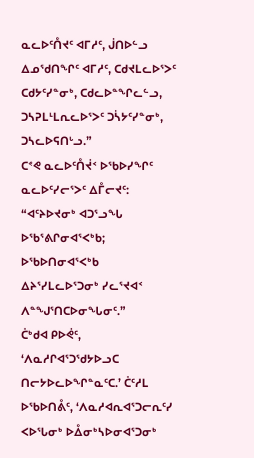ᓇᓚᐅᑦᑍᔪᑦ ᐊᒥᓱᑦ, ᒎᑎᐅᓪᓗ ᐃᓄᖁᑎᖏᑦ ᐊᒥᓱᑦ, ᑕᑯᔪᒪᓚᐅᕐᐳᑦ ᑕᑯᔭᑦᓯᓐᓂᒃ, ᑕᑯᓚᐅᓐᖏᓚᓪᓗ, ᑐᓴᕈᒪᒻᒪᕆᓚᐅᕐᐳᑦ ᑐᓵᔭᑦᓯᓐᓂᒃ, ᑐᓴᓚᐅᕋᑎᒡᓗ.”
ᑕᕝᕙ ᓇᓚᐅᑦᑍᔫᑉ ᐅᖃᐅᓯᖏᑦ ᓇᓚᐅᑦᓯᓕᕐᐳᑦ ᐃᒤᓕᔪᑦ: “ᐊᑦᔨᐅᔪᓂᒃ ᐊᑐᕐᓗᖓ ᐅᖃᕐᕕᒋᓂᐊᕐᐸᒃᑲ; ᐅᖃᐅᑎᓂᐊᕐᐸᒃᑲ ᐃᔨᕐᓯᒪᓚᐅᕐᑐᓂᒃ ᓯᓚᕐᔪᐊᑉ ᐱᓐᖑᕐᑎᑕᐅᓂᖓᓂᑦ.”
ᑖᒃᑯᐊ ᑭᐅᕚᑦ, ‘ᐱᓇᓱᒋᐊᕐᑐᖁᔭᐅᓗᑕ ᑎᓕᔭᐅᓚᐅᖏᓐᓇᑦᑕ.’ ᑖᑦᓱᒪ ᐅᖃᐅᑎᕔᑦ, ‘ᐱᓇᓱᐊᕆᐊᕐᑐᓕᕆᑦᓯ ᐸᐅᕐᒐᓂᒃ ᐅᐂᓂᒃᓴᐅᓂᐊᕐᑐᓂᒃ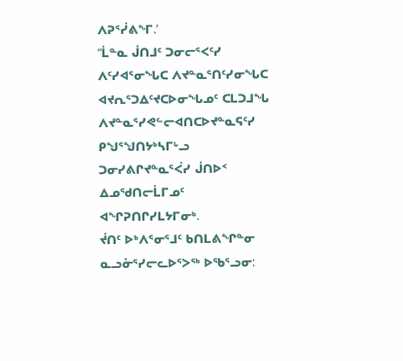ᐱᕈᕐᓰᕕᖕᒥ.’
“ᒫᓐᓇ ᒎᑎᒧᑦ ᑐᓂᓕᕐᐸᑦᓯ ᐱᑦᓯᐊᕐᓂᖓᑕ ᐱᔪᓐᓇᕐᑎᑦᓯᓂᖓᑕ ᐊᔪᕆᕐᑐᐃᑦᔪᑕᐅᓂᖓᓄᑦ ᑕᒪᑐᒧᖓ ᐱᔪᓐᓇᕐᓯᕙᓪᓕᐊᑎᑕᐅᔪᓐᓇᕋᑦᓯ ᑭᖑᕐᖑᑎᔭᒃᓴᒥᒡᓗ ᑐᓂᓯᕕᒋᔪᓐᓇᕐᐹᓯ ᒎᑎᐅᑉ ᐃᓄᖁᑎᓕᒫᒥᓄᑦ ᐊᖏᕈᑎᒋᓯᒪᔭᒥᓂᒃ.
ᔫᑎᑦ ᐅᒃᐱᕐᓂᕐᒧᑦ ᑲᑎᒪᕕᖏᓐᓂ ᓇᓗᓁᕐᓯᓕᓚᐅᕐᐳᖅ ᐅᖃᕐᓗᓂ: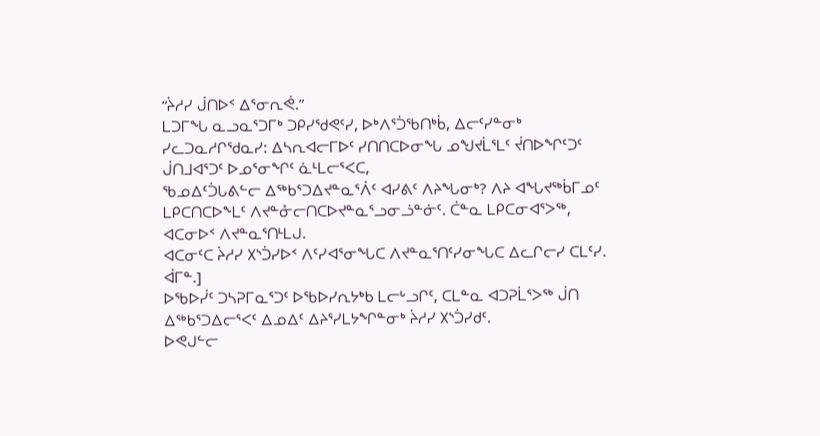“ᔩᓱᓯ ᒎᑎᐅᑉ ᐃᕐᓂᕆᕚ.”
ᒪᑐᒥᖓ ᓇᓗᓇᕐᑐᒥᒃ ᑐᑭᓯᖁᕙᑦᓯ, ᐅᒃᐱᕐᑑᖃᑎᒃᑳ, ᐃᓕᑦᓯᓐᓂᒃ ᓯᓚᑐᓇᓱᒋᖁᓇᓯ: ᐃᓴᕆᐊᓕᒥᐅᑦ ᓯᑎᑎᑕᐅᓂᖓ ᓄᖑᔪᒫᕐᒪᑦ ᔫᑎᐅᖏᑦᑐᑦ ᒎᑎᒧᐊᕐᑐᑦ ᐅᓄᕐᓂᖏᑦ ᓈᒻᒪᓕᕐᐸᑕ,
ᖃᓄᐃᑦᑑᒐᕕᓪᓕ ᐃᖅᑲᕐᑐᐃᔪᓐᓇᕐᐲᑦ ᐊᓯᕕᑦ ᐱᔨᖓᓂᒃ? ᐱᔨ ᐊᖓᔪᖅᑳᒥᓄᑦ ᒪᑭᑕᑎᑕᐅᖕᒪᑦ ᐱᔪᓐᓁᓕᑎᑕᐅᔪᓐᓇᕐᓗᓂᓘᓐᓃᑦ. ᑖᓐᓇ ᒪᑭᑕᓂᐊᕐᐳᖅ, ᐊᑕᓂᐅᑉ ᐱᔪᓐᓇᕐᑎᒻᒪᒍ.
ᐊᑕᓂᑦᑕ ᔩᓱᓯ ᙭ᔅᑑᓯᐅᑉ ᐱᑦᓯᐊᕐᓂᖓᑕ ᐱᔪᓐᓇᕐᑎᑦᓯᓂᖓᑕ ᐃᓚᒋᓕᓯ ᑕᒪᑦᓯ. ᐋᒥᓐ.]
ᐅᖃᐅᓰᑦ ᑐᓴᕈᒥᓇᕐᑐᑦ ᐅᖃᐅᓯᕆᔭᒃᑲ ᒪᓕᒡᓗᒋᑦ, ᑕᒪᓐᓇ ᐊᑐᕈᒫᕐᐳᖅ ᒎᑎ ᐃᖅᑲᕐᑐᐃᓕᕐᐸᑦ ᐃᓄᐃᑦ ᐃᔨᕐᓯᒪᔭᖏᓐᓂᒃ ᔩᓱᓯ ᙭ᔅᑑᓯᑯᑦ.
ᐅᕙᒍᓪᓕ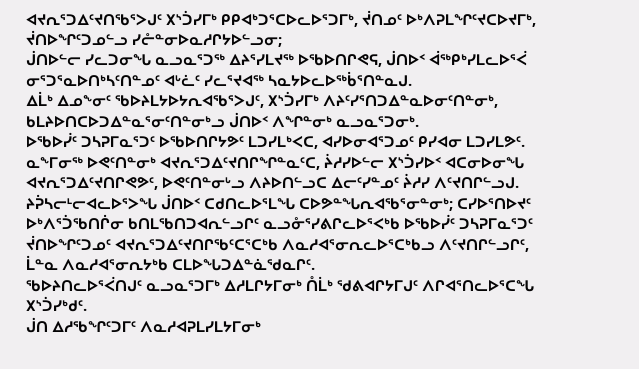ᐊᔪᕆᕐᑐᐃᑦᔪᑎᖃᕐᐳᒍᑦ ᙭ᔅᑑᓯᒥᒃ ᑭᑭᐊᒃᑐᕐᑕᐅᓚᐅᕐᑐᒥᒃ, ᔫᑎᓄᑦ ᐅᒃᐱᕈᒪᖏᑦᔪᑕᐅᔪᒥᒃ, ᔫᑎᐅᖏᑦᑐᓄᓪᓗ ᓯᓔᓐᓂᐅᓇᓱᒋᔭᐅᓪᓗᓂ;
ᒎᑎᐅᓪᓕ ᓯᓚᑐᓂᖓ ᓇᓗᓇᕐᑐᖅ ᐃᔨᕐᓯᒪᔪᖅ ᐅᖃᐅᑎᒋᕙᕋ, ᒎᑎᐅᑉ ᐋᖅᑭᒃᓯᒪᓚᐅᕐᐹ ᓂᕐᑐᕐᓇᐅᑎᒃᓴᑦᑎᓐᓄᑦ ᐊᒡᓛᑦ ᓯᓚᕐᔪᐊᖅ ᓴᓇᔭᐅᓚᐅᖅᑳᕐᑎᓐᓇᒍ.
ᐃᒫᒃ ᐃᓄᖕᓂᑦ ᖃᐅᔨᒪᔭᐅᔭᕆᐊᖃᕐᐳᒍᑦ, ᙭ᔅᑑᓯᒥᒃ ᐱᔨᑦᓯᕐᑎᑐᐃᓐᓇᐅᓂᑦᑎᓐᓂᒃ, ᑲᒪᔨᐅᑎᑕᐅᑐᐃᓐᓇᕐᓂᑦᑎᓐᓂᒃᓗ ᒎᑎᐅᑉ ᐱᖏᓐᓂᒃ ᓇᓗᓇᕐᑐᓂᒃ.
ᐅᖃᐅᓰᑦ ᑐᓴᕈᒥᓇᕐᑐᑦ ᐅᖃᐅᑎᒋᔭᕗᑦ ᒪᑐᓯᒪᒃᐸᑕ, ᐊᓯᐅᓂᐊᕐᑐᓄᑦ ᑭᓯᐊᓂ ᒪᑐᓯᒪᕗᑦ.
ᓇᖕᒥᓂᖅ ᐅᕙᑦᑎᓐᓂᒃ ᐊᔪᕆᕐᑐᐃᑦᔪᑎᒋᖏᓐᓇᑦᑕ, ᔩᓱᓯᐅᓪᓕ ᙭ᔅᑑᓯᐅᑉ ᐊᑕᓂᐅᓂᖓ ᐊᔪᕆᕐᑐᐃᑦᔪᑎᒋᕙᕗᑦ, ᐅᕙᑦᑎᓐᓂᒡᓗ ᐱᔨᐅᑎᓪᓗᑕ ᐃᓕᑦᓯᓐᓄᑦ ᔩᓱᓯ ᐱᑦᔪᑎᒋᓪᓗᒍ.
ᔨᕉᓴᓕᒻᓕᐊᓚᐅᕐᐳᖓ ᒎᑎᐅᑉ ᑕᑯᑎᓚᐅᕐᒪᖓ ᑕᐅᕗᓐᖓᕆᐊᖃᕐᓂᓐᓂᒃ; ᑕᓯᐅᕐᑎᐅᔪᑦ ᐅᒃᐱᕐᑑᖃᑎᒌᓂ ᑲᑎᒪᖃᑎᑐᐊᕆᓪᓗᒋᑦ ᓇᓗᓁᕐᓯᕕᒋᓚᐅᕐᐸᒃᑲ ᐅᖃᐅᓰᑦ ᑐᓴᕈᒥᓇᕐᑐᑦ ᔫᑎᐅᖏᑦᑐᓄᑦ ᐊᔪᕆᕐᑐᐃᑦᔪᑎᒋᖃᑦᑕᕐᑕᒃᑲ ᐱᓇᓱᐊᕐᓂᕆᓚᐅᕐᑕᒃᑲᓗ ᐱᑦᔪᑎᒋᓪᓗᒋᑦ, ᒫᓐᓇ ᐱᓇᓱᐊᕐᓂᕆᔭᒃᑲ ᑕᒪᐅᖓᑐᐃᓐᓈᖁᓇᒋᑦ.
ᖃᐅᔨᑎᓚᐅᕐᐹᑎᒍᑦ ᓇᓗᓇᕐᑐᒥᒃ ᐃᓱᒪᒋᔭᒥᓂᒃ ᑍᒫᒃ ᖁᕕᐊᒋᔭᒥᒍᑦ ᐱᒋᐊᕐᑎᓚᐅᕐᑕᖓ ᙭ᔅᑑᓯᒃᑯᑦ.
ᒎᑎ ᐃᓱᖃᖏᑦᑐᒥᑦ ᐱᓇᓱᐊᕈᒪᓯᒪᔭᒥᓂᒃ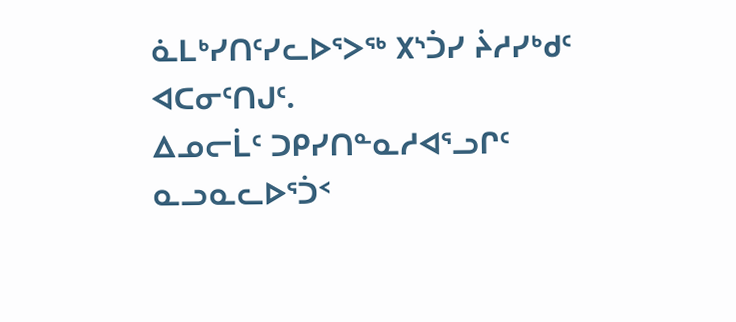ᓈᒪᒃᓯᑎᑦᓯᓚᐅᕐᐳᖅ ᙭ᔅᑑᓯ ᔩᓱᓯᒃᑯᑦ ᐊᑕᓂᑦᑎᒍᑦ.
ᐃᓄᓕᒫᑦ ᑐᑭᓯᑎᓐᓇᓱᐊᕐᓗᒋᑦ ᓇᓗᓇᓚᐅᕐᑑᑉ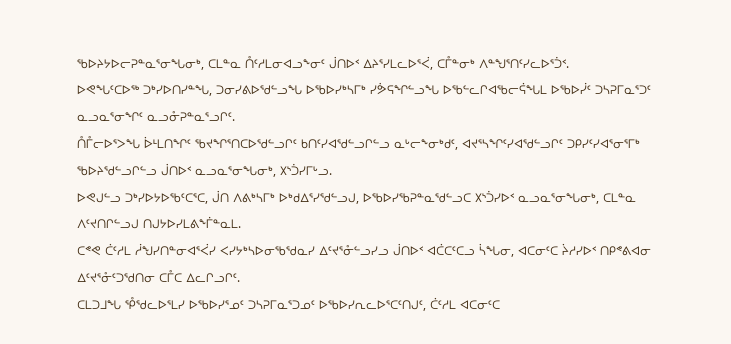ᖃᐅᔨᔭᐅᓕᕈᓐᓇᕐᓂᖓᓂᒃ, ᑕᒪᓐᓇ ᑍᑦᓱᒪᓂᐊᓗᖕᓂᑦ ᒎᑎᐅᑉ ᐃᔨᕐᓯᒪᓚᐅᕐᐹ, ᑕᒤᓐᓂᒃ ᐱᓐᖑᕐᑎᑦᓯᓚᐅᕐᑑᑉ.
ᐅᕙᖓᑦᑕᐅᖅ ᑐᒃᓯᐅᑎᓯᓐᖓ, ᑐᓂᓯᕕᐅᖁᓪᓗᖓ ᐅᖃᐅᓯᒃᓴᒥᒃ ᓯᕘᕋᖏᓪᓗᖓ ᐅᖃᓪᓚᒋᐊᖃᓕᕌᖓᒪ ᐅᖃᐅᓰᑦ ᑐᓴᕈᒥᓇᕐᑐᑦ ᓇᓗᓇᕐᓂᖏᑦ ᓇᓗᓁᕈᓐᓇᕐᓗᒋᑦ.
ᑍᒤᓕᐅᕐᐳᖓ ᐆᒻᒪᑎᖏᑦ ᖃᔪᖏᕐᑎᑕᐅᖁᓪᓗᒋᑦ ᑲᑎᑦᓯᐊᖁᓪᓗᒋᓪᓗ ᓇᒡᓕᖕᓂᒃᑯᑦ, ᐊᔪᕐᓴᖏᑦᓯᐊᖁᓪᓗᒋᑦ ᑐᑭᓯᑦᓯᐊᕐᓂᕐᒥᒃ ᖃᐅᔨᖁᓪᓗᒋᓪᓗ ᒎᑎᐅᑉ ᓇᓗᓇᕐᓂᖓᓂᒃ, ᙭ᔅᑑᓯᒥᒡᓗ.
ᐅᕙᒍᓪᓗ ᑐᒃᓯᐅᔭᐅᖃᑦᑕᕐᑕ, ᒎᑎ ᐱᕕᒃᓴᒥᒃ ᐅᒃᑯᐃᕐᓯᖁᓪᓗᒍ, ᐅᖃᐅᓯᖃᕈᓐᓇᖁᓪᓗᑕ ᙭ᔅᑑᓯᐅᑉ ᓇᓗᓇᕐᓂᖓᓂᒃ, ᑕᒪᓐᓇ ᐱᑦᔪᑎᒋᓪᓗᒍ ᑎᒍᔭᐅᓯᒪᕕᖕᒦᓐᓇᒪ.
ᑕᕝᕙ ᑖᑦᓱᒪ ᓲᖑᓯᑎᓐᓂᐊᕐᐹᓯ ᐸᓯᔭᒃᓴᐅᓂᖃᖁᓇᓯ ᐃᑦᔪᕐᓁᓪᓗᓯᓗ ᒎᑎᐅᑉ ᐊᑖᑕᑦᑕᓗ ᓵᖓᓂ, ᐊᑕᓂᑦᑕ ᔩᓱᓯᐅᑉ ᑎᑭᕝᕕᐊᓂ ᐃᑦᔪᕐᓁᑦᑐᖁᑎᓂ ᑕᒤᑕ ᐃᓚᒋᓗᒋᑦ.
ᑕᒪᑐᒧᖓ ᕾᖁᓚᐅᕐᒪᓯ ᐅᖃᐅᓯᕐᓄᑦ ᑐᓴᕈᒥᓇᕐᑐᓄᑦ ᐅᖃᐅᓯᕆᓚᐅᕐᑕᑦᑎᒍᑦ, ᑖᑦᓱᒪ ᐊᑕᓂᑦᑕ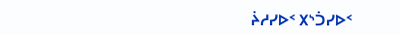ᔩᓱᓯᐅᑉ ᙭ᔅᑑᓯᐅᑉ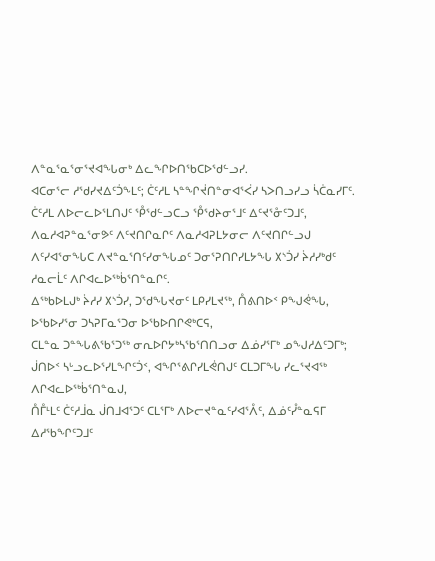ᐱᓐᓇᕐᓇᕐᓂᕐᔪᐊᖓᓂᒃ ᐃᓚᖏᐅᑎᖃᑕᐅᖁᓪᓗᓯ.
ᐊᑕᓂᕐᓕ ᓱᖁᓯᔪᐃᑦᑑᖕᒪᑦ; ᑖᑦᓱᒪ ᓴᓐᖏᔫᑎᓐᓂᐊᕐᐹᓯ ᓴᐳᑎᓗᓯᓗ ᓵᑖᓇᓯᒥᑦ.
ᑖᑦᓱᒪ ᐱᐅᓕᓚᐅᕐᒪᑎᒍᑦ ᕾᖁᓪᓗᑕᓗ ᕾᖁᔨᓂᕐᒧᑦ ᐃᑦᔪᕐᓁᑦᑐᒧᑦ, ᐱᓇᓱᐊᕈᓐᓇᕐᓂᕗᑦ ᐱᑦᔪᑎᒋᓇᒋᑦ ᐱᓇᓱᐊᕈᒪᔭᓂᓕ ᐱᑦᔪᑎᒋᓪᓗᒍ ᐱᑦᓯᐊᕐᓂᖓᑕ ᐱᔪᓐᓇᕐᑎᑦᓯᓂᖓᓄᑦ ᑐᓂᕐᕈᑎᒋᓯᒪᔭᖓ ᙭ᔅᑑᓯ ᔩᓱᓯᒃᑯᑦ ᓱᓇᓕᒫᑦ ᐱᒋᐊᓚᐅᖅᑳᕐᑎᓐᓇᒋᑦ.
ᐃᖅᑲᐅᒪᒍᒃ ᔩᓱᓯ ᙭ᔅᑑᓯ, ᑐᖁᖓᔪᓂᑦ ᒪᑭᓯᒪᔪᖅ, ᑍᕕᑎᐅᑉ ᑭᖑᕚᖓ, ᐅᖃᐅᓯᕐᓂ ᑐᓴᕈᒥᓇᕐᑐᓂ ᐅᖃᐅᑎᒋᕙᒃᑕᕋ,
ᑕᒪᓐᓇ ᑐᓐᖓᕕᖃᕐᑐᖅ ᓂᕆᐅᒋᔭᒃᓴᖃᕐᑎᑎᓗᓂ ᐃᓅᓯᕐᒥᒃ ᓄᖑᓱᐃᑦᑐᒥᒃ; ᒎᑎᐅᑉ ᓴᒡᓗᓚᐅᕐᓯᒪᖏᑦᑑᑉ, ᐊᖏᕐᕕᒋᓯᒪᕚᑎᒍᑦ ᑕᒪᑐᒥᖓ ᓯᓚᕐᔪᐊᖅ ᐱᒋᐊᓚᐅᖅᑳᕐᑎᓐᓇᒍ,
ᑍᒤᒻᒪᑦ ᑖᑦᓱᒨᓇ ᒎᑎᒧᐊᕐᑐᑦ ᑕᒪᕐᒥᒃ ᐱᐅᓕᔪᓐᓇᑦᓯᐊᕐᐰᑦ, ᐃᓅᑦᓮᓐᓇᕋᒥ ᐃᓱᖃᖏᑦᑐᒧᑦ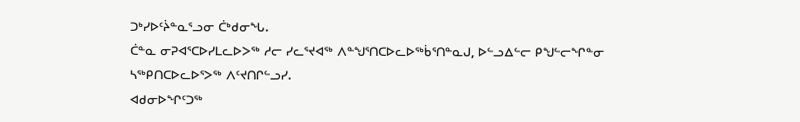ᑐᒃᓯᐅᑦᔩᓐᓇᕐᓗᓂ ᑖᒃᑯᓂᖓ.
ᑖᓐᓇ ᓂᕈᐊᕐᑕᐅᓯᒪᓚᐅᐳᖅ ᓱᓕ ᓯᓚᕐᔪᐊᖅ ᐱᓐᖑᕐᑎᑕᐅᓚᐅᖅᑳᕐᑎᓐᓇᒍ, ᐅᓪᓗᐃᓪᓕ ᑭᖑᓪᓕᖏᓐᓂ ᓴᖅᑭᑎᑕᐅᓚᐅᕐᐳᖅ ᐱᑦᔪᑎᒋᓪᓗᓯ.
ᐊᑯᓂᐅᖏᑦᑐᖅ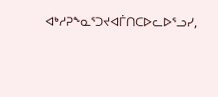ᐊᒃᓱᕈᖕᓇᕐᑐᔪᐊᒦᑎᑕᐅᓚᐅᕐᓗᓯ,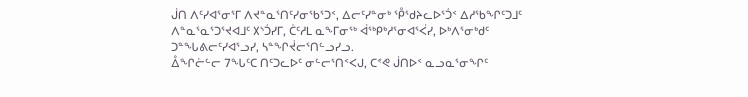ᒎᑎ ᐱᑦᓯᐊᕐᓂᕐᒥ ᐱᔪᓐᓇᕐᑎᑦᓯᓂᖃᕐᑐᑉ, ᐃᓕᑦᓯᓐᓂᒃ ᕾᖁᔨᓚᐅᕐᑑᑉ ᐃᓱᖃᖏᑦᑐᒧᑦ ᐱᓐᓇᕐᓇᕐᑐᕐᔪᐊᒧᑦ ᙭ᔅᑑᓯᒥ, ᑖᑦᓱᒪ ᓇᖕᒥᓂᖅ ᐋᖅᑭᒃᓱᕐᓂᐊᕐᐹᓯ, ᐅᒃᐱᕐᓂᒃᑯᑦ ᑐᓐᖓᕕᓕᑦᓯᐊᕐᓗᓯ, ᓴᓐᖏᔫᓕᕐᑎᓪᓗᓯᓗ.
ᐂᖏᓖᓪᓕ 7ᖓᑦᑕ ᑎᑦᑐᓚᐅᑦ ᓂᓪᓕᕐᑎᑉᐸᒍ, ᑕᕝᕙ ᒎᑎᐅᑉ ᓇᓗᓇᕐᓂᖏᑦ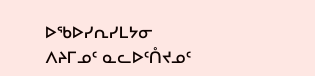ᐅᖃᐅᓯᕆᓯᒪᔭᓂ ᐱᔨᒥᓄᑦ ᓇᓚᐅᑦᑍᔪᓄᑦ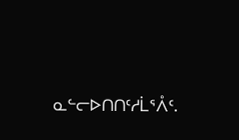ᓇᓪᓕᐅᑎᑎᑦᓱᒫᕐᐰᑦ.